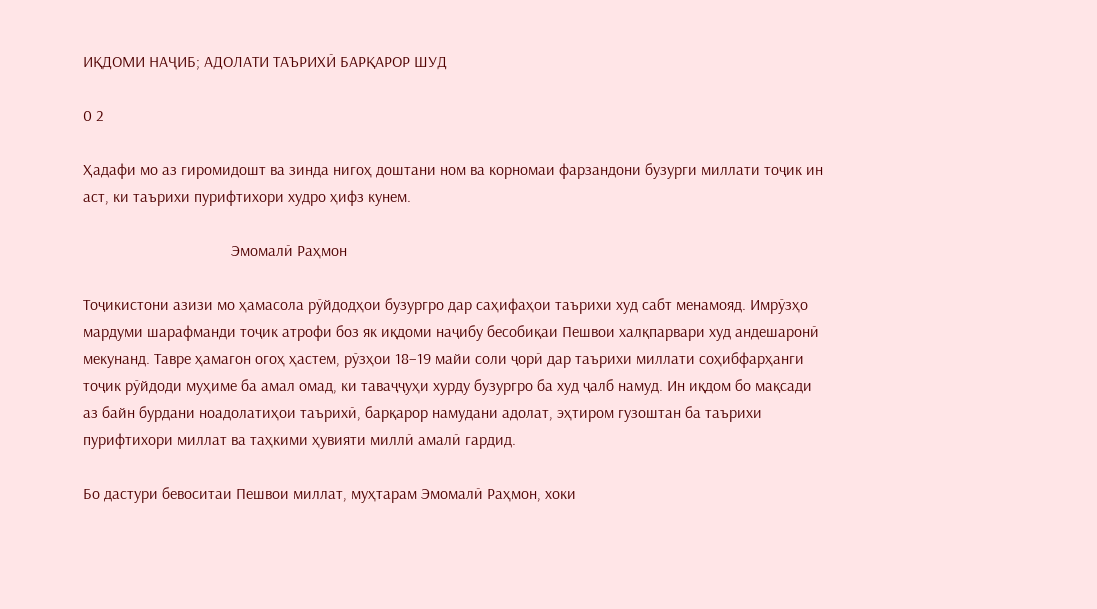ИҚДОМИ НАҶИБ; АДОЛАТИ ТАЪРИХӢ БАРҚАРОР ШУД

0 2

Ҳадафи мо аз гиромидошт ва зинда нигоҳ доштани ном ва корномаи фарзандони бузурги миллати тоҷик ин аст, ки таърихи пурифтихори худро ҳифз кунем.

                                     Эмомалӣ Раҳмон

Тоҷикистони азизи мо ҳамасола рӯйдодҳои бузургро дар саҳифаҳои таърихи худ сабт менамояд. Имрӯзҳо мардуми шарафманди тоҷик атрофи боз як иқдоми наҷибу бесобиқаи Пешвои халқпарвари худ андешаронӣ мекунанд. Тавре ҳамагон огоҳ ҳастем, рӯзҳои 18–19 майи соли ҷорӣ дар таърихи миллати соҳибфарҳанги тоҷик рӯйдоди муҳиме ба амал омад, ки таваҷҷуҳи хурду бузургро ба худ ҷалб намуд. Ин иқдом бо мақсади аз байн бурдани ноадолатиҳои таърихӣ, барқарор намудани адолат, эҳтиром гузоштан ба таърихи пурифтихори миллат ва таҳкими ҳувияти миллӣ амалӣ гардид.

Бо дастури бевоситаи Пешвои миллат, муҳтарам Эмомалӣ Раҳмон, хоки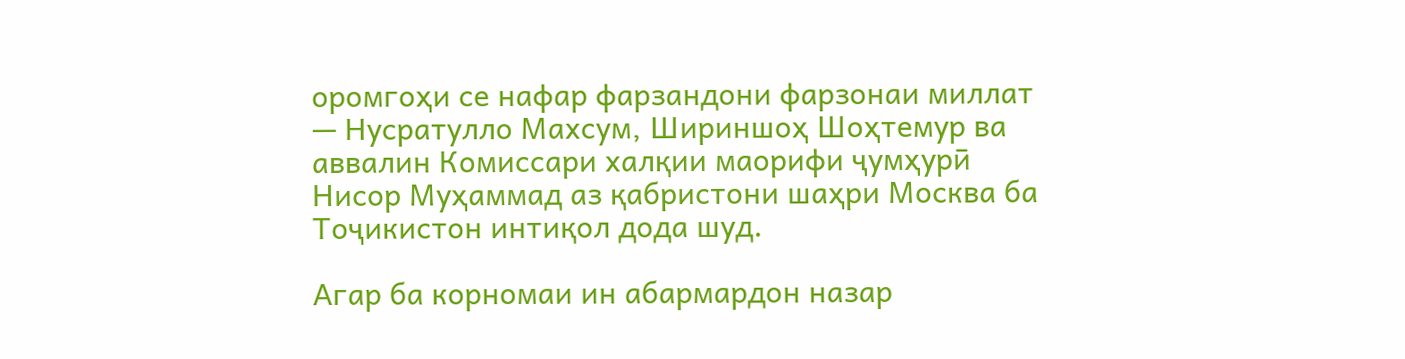оромгоҳи се нафар фарзандони фарзонаи миллат — Нусратулло Махсум, Шириншоҳ Шоҳтемур ва аввалин Комиссари халқии маорифи ҷумҳурӣ Нисор Муҳаммад аз қабристони шаҳри Москва ба Тоҷикистон интиқол дода шуд.

Агар ба корномаи ин абармардон назар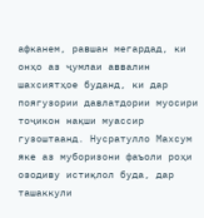афканем, равшан мегардад, ки онҳо аз ҷумлаи аввалин шахсиятҳое буданд, ки дар поягузории давлатдории муосири тоҷикон нақши муассир гузоштаанд. Нусратулло Махсум яке аз муборизони фаъоли роҳи озодиву истиқлол буда, дар ташаккули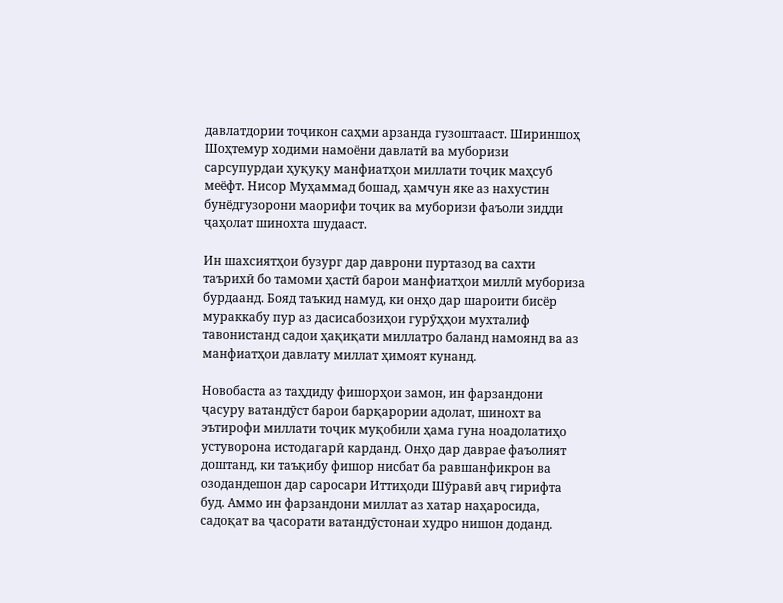давлатдории тоҷикон саҳми арзанда гузоштааст. Шириншоҳ Шоҳтемур ходими намоёни давлатӣ ва муборизи сарсупурдаи ҳуқуқу манфиатҳои миллати тоҷик маҳсуб меёфт. Нисор Муҳаммад бошад, ҳамчун яке аз нахустин бунёдгузорони маорифи тоҷик ва муборизи фаъоли зидди ҷаҳолат шинохта шудааст.

Ин шахсиятҳои бузург дар даврони пуртазод ва сахти таърихӣ бо тамоми ҳастӣ барои манфиатҳои миллӣ мубориза бурдаанд. Бояд таъкид намуд, ки онҳо дар шароити бисёр мураккабу пур аз дасисабозиҳои гурӯҳҳои мухталиф тавонистанд садои ҳақиқати миллатро баланд намоянд ва аз манфиатҳои давлату миллат ҳимоят кунанд.

Новобаста аз таҳдиду фишорҳои замон, ин фарзандони ҷасуру ватандӯст барои барқарории адолат, шинохт ва эътирофи миллати тоҷик муқобили ҳама гуна ноадолатиҳо устуворона истодагарӣ карданд. Онҳо дар даврае фаъолият доштанд, ки таъқибу фишор нисбат ба равшанфикрон ва озодандешон дар саросари Иттиҳоди Шӯравӣ авҷ гирифта буд. Аммо ин фарзандони миллат аз хатар наҳаросида, садоқат ва ҷасорати ватандӯстонаи худро нишон доданд.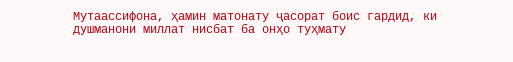Мутаассифона, ҳамин матонату ҷасорат боис гардид, ки душманони миллат нисбат ба онҳо туҳмату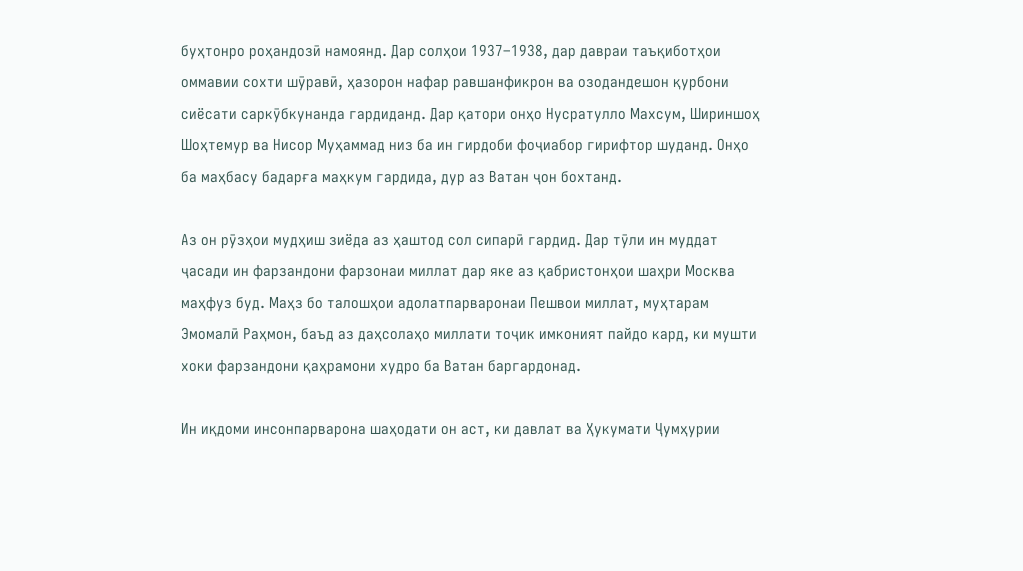буҳтонро роҳандозӣ намоянд. Дар солҳои 1937–1938, дар давраи таъқиботҳои оммавии сохти шӯравӣ, ҳазорон нафар равшанфикрон ва озодандешон қурбони сиёсати саркӯбкунанда гардиданд. Дар қатори онҳо Нусратулло Махсум, Шириншоҳ Шоҳтемур ва Нисор Муҳаммад низ ба ин гирдоби фоҷиабор гирифтор шуданд. Онҳо ба маҳбасу бадарға маҳкум гардида, дур аз Ватан ҷон бохтанд.

Аз он рӯзҳои мудҳиш зиёда аз ҳаштод сол сипарӣ гардид. Дар тӯли ин муддат ҷасади ин фарзандони фарзонаи миллат дар яке аз қабристонҳои шаҳри Москва маҳфуз буд. Маҳз бо талошҳои адолатпарваронаи Пешвои миллат, муҳтарам Эмомалӣ Раҳмон, баъд аз даҳсолаҳо миллати тоҷик имконият пайдо кард, ки мушти хоки фарзандони қаҳрамони худро ба Ватан баргардонад.

Ин иқдоми инсонпарварона шаҳодати он аст, ки давлат ва Ҳукумати Ҷумҳурии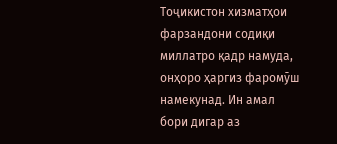Тоҷикистон хизматҳои фарзандони содиқи миллатро қадр намуда, онҳоро ҳаргиз фаромӯш намекунад. Ин амал бори дигар аз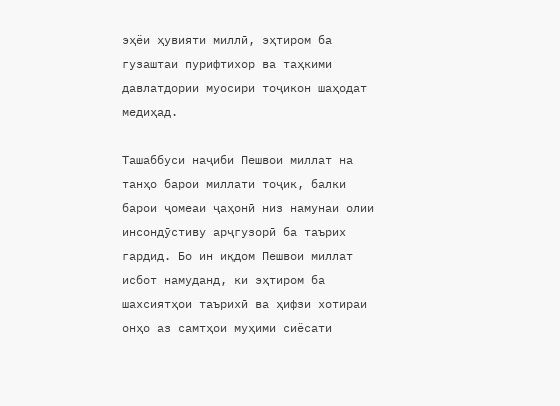эҳёи ҳувияти миллӣ, эҳтиром ба гузаштаи пурифтихор ва таҳкими давлатдории муосири тоҷикон шаҳодат медиҳад.

Ташаббуси наҷиби Пешвои миллат на танҳо барои миллати тоҷик, балки барои ҷомеаи ҷаҳонӣ низ намунаи олии инсондӯстиву арҷгузорӣ ба таърих гардид. Бо ин иқдом Пешвои миллат исбот намуданд, ки эҳтиром ба шахсиятҳои таърихӣ ва ҳифзи хотираи онҳо аз самтҳои муҳими сиёсати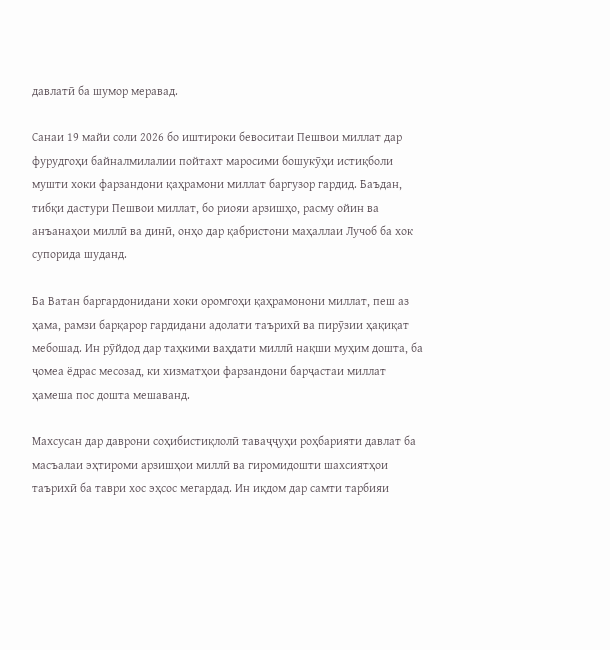давлатӣ ба шумор меравад.

Санаи 19 майи соли 2026 бо иштироки бевоситаи Пешвои миллат дар фурудгоҳи байналмилалии пойтахт маросими бошукӯҳи истиқболи мушти хоки фарзандони қаҳрамони миллат баргузор гардид. Баъдан, тибқи дастури Пешвои миллат, бо риояи арзишҳо, расму ойин ва анъанаҳои миллӣ ва динӣ, онҳо дар қабристони маҳаллаи Лучоб ба хок супорида шуданд.

Ба Ватан баргардонидани хоки оромгоҳи қаҳрамонони миллат, пеш аз ҳама, рамзи барқарор гардидани адолати таърихӣ ва пирӯзии ҳақиқат мебошад. Ин рӯйдод дар таҳкими ваҳдати миллӣ нақши муҳим дошта, ба ҷомеа ёдрас месозад, ки хизматҳои фарзандони барҷастаи миллат ҳамеша пос дошта мешаванд.

Махсусан дар даврони соҳибистиқлолӣ таваҷҷуҳи роҳбарияти давлат ба масъалаи эҳтироми арзишҳои миллӣ ва гиромидошти шахсиятҳои таърихӣ ба таври хос эҳсос мегардад. Ин иқдом дар самти тарбияи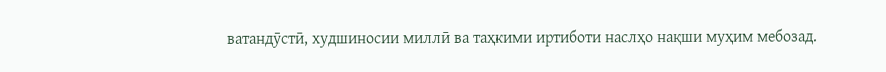ватандӯстӣ, худшиносии миллӣ ва таҳкими иртиботи наслҳо нақши муҳим мебозад.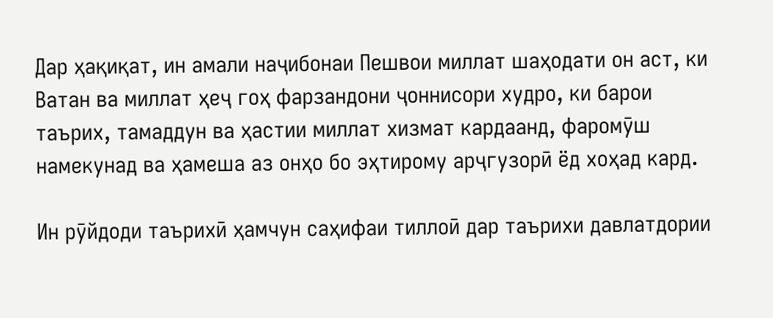Дар ҳақиқат, ин амали наҷибонаи Пешвои миллат шаҳодати он аст, ки Ватан ва миллат ҳеҷ гоҳ фарзандони ҷоннисори худро, ки барои таърих, тамаддун ва ҳастии миллат хизмат кардаанд, фаромӯш намекунад ва ҳамеша аз онҳо бо эҳтирому арҷгузорӣ ёд хоҳад кард.

Ин рӯйдоди таърихӣ ҳамчун саҳифаи тиллоӣ дар таърихи давлатдории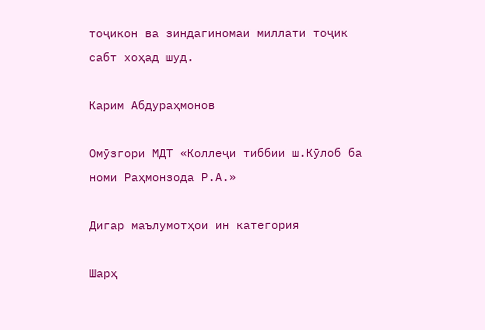тоҷикон ва зиндагиномаи миллати тоҷик сабт хоҳад шуд.

Карим Абдураҳмонов

Омӯзгори МДТ «Коллеҷи тиббии ш.Кӯлоб ба номи Раҳмонзода Р.А.»

Дигар маълумотҳои ин категория

Шарҳ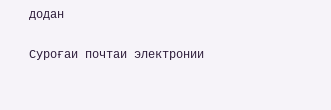додан

Суроғаи почтаи электронии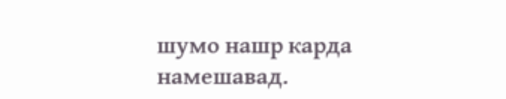шумо нашр карда намешавад.